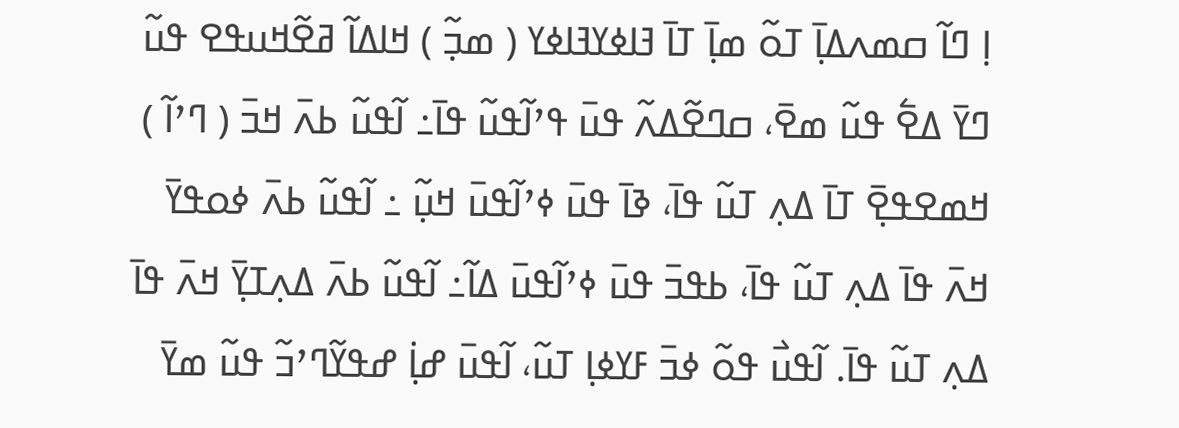ߊ߲ ߣߊ߬ ߛߘߍߡߊ߲߫ ߠߋ߬ ߘߊ߲߫ ߠߊ߫ ߔߊߦߌߔߊߦߌ ( ߘߏ߲߬ ) ߞߊߡߊ߬ ߥߐ߬ߞߎߟߐ ߟߎ߬ ߣߌ߫ ߡߐ߱ ߟߎ߬ ߘߐ߫، ߛߣߐ߬ߡߍ߬ ߟߎ߫ ߟߴߊ߬ߟߎ߬ ߟߊ߫߸ ߊ߬ߟߎ߬ ߕߍ߫ ߞߏ߫ ( ߣߴߊ߬ ) ߞߘߐߟߐ߲߫ ߠߊ߫ ߡߍ߲ ߠߎ߬ ߟߊ߫، ߢߊ߫ ߟߎ߫ ߦߴߊ߬ߟߎ߫ ߞߎ߲߬ ߸ ߊ߬ߟߎ߬ ߕߍ߫ ߦߋߟߌ߫ ߞߍ߫ ߟߊ߫ ߡߍ߲ ߠߎ߬ ߟߊ߫، ߕߟߏ߫ ߟߎ߫ ߦߴߊ߬ߟߎ߫ ߡߊ߬߸ ߊ߬ߟߎ߬ ߕߍ߫ ߡߍ߲ߠߌ߲߫ ߞߍ߫ ߟߊ߫ ߡߍ߲ ߠߎ߬ ߟߊ߫. ߊ߬ߟߎ߯ ߟߋ߬ ߦߏ߫ ߓߌߦߊ߲ ߠߎ߬، ߊ߬ߟߎ߫ ߝߊ߲߭ ߝߟߌ߬ߣߴߏ߬ ߟߎ߬ ߘߌ߫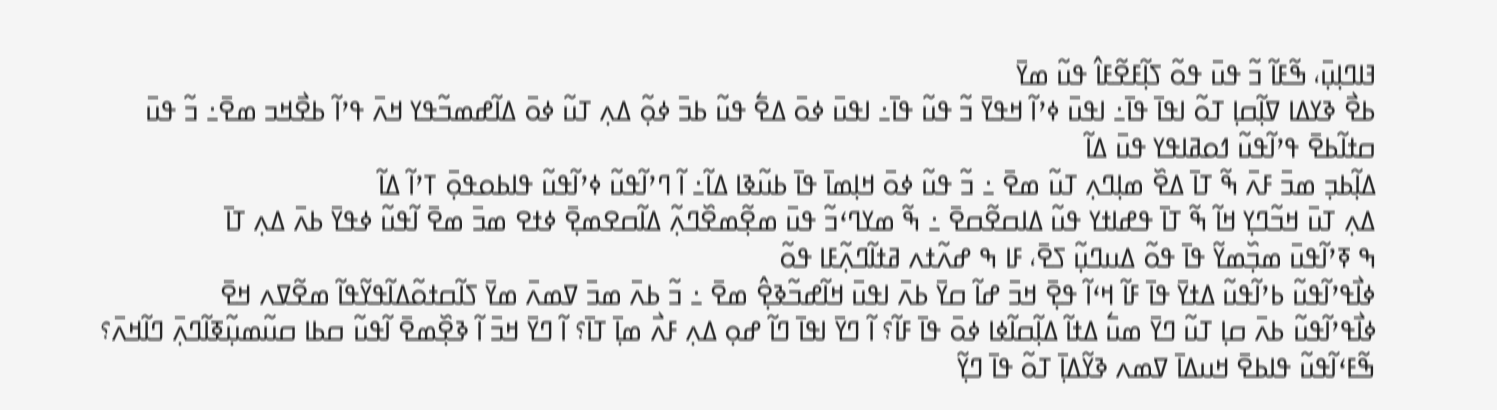ߔߊߣߊ߲ߎ߲߫، ߒ߬ߓߊ߬ ߏ߬ ߟߎ߫ ߟߋ߬ ߖߊ߲߬ߓߐ߬ߓߊ߮ ߟߎ߬ ߘߌ߫
ߕߐ߯ ߢߌߡߊ ߜߊ߲߬ߛߊ߲ ߠߋ߬ ߊߟߊ߫ ߟߊ߫߸ ߊߟߎ߫ ߦߴߊ߬ ߞߟߌ߫ ߏ߬ ߟߎ߬ ߟߊ߫߸ ߊߟߎ߫ ߦߋ߫ ߡߐ߱ ߟߎ߬ ߕߏ߫ ߦߋ߲߬ ߡߍ߲ ߠߎ߬ ߦߋ߫ ߡߊ߬ߝߘߏ߬ߟߌ ߞߍ߫ ߟߴߊ߬ ߕߐ߯ߞߏ ߘߐ߫߸ ߏ߬ ߟߎ߫ ߛߙߊ߬ߕߐ߫ ߟߴߊ߬ߟߎ߬ ߗߋߥߊߟߌ ߟߎ߫ ߡߊ߬
ߡߊ߲߬ߕߏ߲ ߘߏ߫ ߓߍ߫ ߒ߬ ߠߊ߫ ߡߐ߰ ߘߊ߲ߣߍ߲ ߠߎ߬ ߘߐ߫ ߸ ߏ߬ ߟߎ߬ ߦߋ߫ ߞߊ߲ߘߊ߫ ߟߊ߫ ߕߎ߬ߢߊ ߡߊ߬߸ ߊ߬ ߣߴߊ߬ߟߎ߬ ߦߴߊ߬ߟߎ߬ ߟߊߕߋߟߋ߲߫ ߠߴߊ߬ ߡߊ߬
ߡߍ߲ ߠߎ߫ ߞߏ߬ߣߌ߲ ߞߊ߬ ߒ߬ ߠߊ߫ ߟߝߊߙߌ ߟߎ߬ ߡߊߛߐ߬ߛߐ߫ ߸ ߒ߬ ߘߌߣߵߏ߬ ߟߎ߫ ߘߐ߲߬ߘߐ߰ߣߍ߲߬ ߡߊ߬ߛߐߘߐ߲߫ ߦߙߐ ߘߏ߫ ߘߐ߫ ߊ߬ߟߎ߬ ߦߟߌ߫ ߕߍ߫ ߡߍ߲ ߠߊ߫
ߒ ߧߴߊ߬ߟߎ߫ ߘߏ߲߰ߘߌ߬ ߟߊ߫ ߟߋ߬ ߡߎߣߎ߲߬ ߖߐ߫، ߓߊ ߒ ߝߍ߬ߙߍ ߥߙߊ߬ߣߍ߲߬ߓߊ ߟߋ߬
ߦߊ߯ߟߴߊ߬ߟߎ߬ ߕߴߊ߬ߟߎ߬ ߡߙߌ߫ ߟߊ߫ ߓߊ߬ ߞߵߊ߬ ߟߐ߲߫ ߞߏ߫ ߝߊ߬ ߛߌ߫ ߕߍ߫ ߊߟߎ߫ ߞߊ߬ߝߏ߬ߢߐ߲߮ ߘߐ߫ ߸ ߏ߬ ߕߍ߫ ߘߏ߫ ߜߘߍ߫ ߘߌ߫ ߖߊ߬ߛߙߋ߬ߡߊ߬ߟߌ߬ߟߊ߬ ߘߐ߬ߜߍ ߞߐ߫
ߦߊ߯ߟߴߊ߬ߟߎ߬ ߕߍ߫ ߛߊ߲ ߠߎ߬ ߣߌ߫ ߘߎ߱ ߡߙߊ߬ ߡߊ߲߬ߛߊ߬ߦߊ ߦߋ߫ ߟߊ߫ ߓߊ߬؟ ߊ߬ ߣߌ߫ ߊߟߊ߫ ߣߊ߬ ߝߋ߲ ߡߍ߲ ߓߍ߯ ߘߊ߲߫ ߠߊ߫؟ ߊ߬ ߣߌ߫ ߞߏ߫ ߊ߬ ߢߐ߲߰ߘߐ߫ ߊ߬ߟߎ߬ ߛߕߊ ߛߎ߬ߘߎ߲߬ߧߊ߬ߣߍ߲߫ ߣߊ߬ߞߍ߫؟ ߒ߬ߓߵߊ߬ߟߎ߬ ߟߊߕߐ߫ ߞߎߡߊ߫ ߜߘߍ ߢߌ߬ߡߊ߲߫ ߠߋ߬ ߟߊ߫ ߣߌ߲߬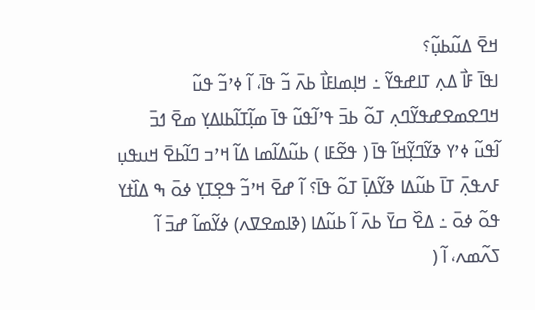ߞߐ߫ ߡߎ߬ߕߎ߲߬؟
ߊߟߊ߫ ߓߊ߯ ߡߍ߲ ߠߊߝߟߌ߬ ߸ ߞߊ߲ߘߊߓߊ߯ ߕߍ߫ ߏ߬ ߟߊ߫، ߊ߬ ߦߴߏ߬ ߟߎ߬ ߞߣߐߘߐߝߟߌ߬ߣߍ߲ ߠߋ߬ ߕߏ߫ ߟߴߊ߬ߟߎ߬ ߟߊ߫ ߘߊ߲߬ߠߊ߬ߕߊߡߌ߲ ߘߐ߫ ߗߏ߫
ߊ߬ߟߎ߬ ߦߴߌ ߢߌ߬ߣߌ߲߬ߞߊ߬ ߟߊ߫ ( ߟߐ߬ߓߊ ) ߕߎ߬ߡߊ߬ߘߊ ߡߊ߬ ߞߴߏ ߣߊ߬ߕߐ߫ ߞߎߟߎ߲ ߓߍߟߍ߲߫ ߠߊ߫ ߕߎ߬ߡߊ ߢߌ߬ߡߊ߲߫ ߠߋ߬ ߟߊ߫؟ ߊ߬ ߝߐ߫ ߞߴߏ߬ ߟߐ߲ߠߌ߲ ߦߋ߫ ߒ ߡߊ߰ߙߌ ߟߋ߬ ߦߋ߫ ߸ ߡߐ߰ ߛߌ߫ ߕߍ߫ ߊ߬ ߕߎ߬ߡߊ (ߢߊߘߐߜߍ) ߦߌ߬ߘߊ߬ ߝߏ߫ ߊ߬ ߖߍ߬ߘߍ، ߊ߬ (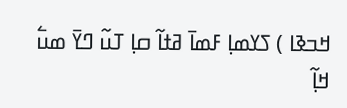ߞߏߢߊ ) ߖߌߘߊ߲ ߓߘߊ߫ ߥߙߊ߬ ߛߊ߲ ߠߎ߬ ߣߌ߫ ߘߎ߱ ߞߊ߲߬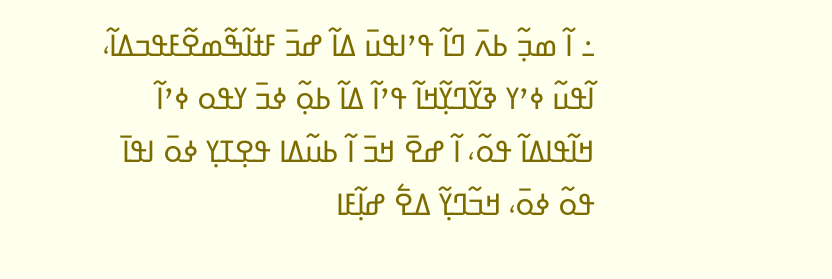߸ ߊ߬ ߘߏ߲߬ ߕߍ߫ ߣߊ߬ ߟߴߊߟߎ߫ ߡߊ߬ ߝߏ߫ ߓߙߊ߬ߒ߬ߘߐ߬ߓߟߏߡߊ߬، ߊ߬ߟߎ߬ ߦߴߌ ߢߌ߬ߣߌ߲߬ߞߊ߬ ߟߴߊ߬ ߡߊ߬ ߕߋ߲߬ ߦߏ߫ ߌߟߋ ߦߴߊ߬ ߞߊ߬ߟߊߡߊ߬ ߟߋ߬، ߊ߬ ߝߐ߫ ߞߏ߫ ߊ߬ ߕߎ߬ߡߊ ߟߐ߲ߠߌ߲ ߦߋ߫ ߊߟߊ߫ ߟߋ߬ ߦߋ߫، ߞߏ߬ߣߌ߲߬ ߡߐ߱ ߝߊ߲߬ߓߊ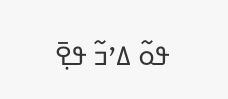ߟߋ߬ ߡߴߏ߬ ߟߐ߲߫